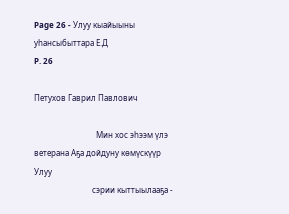Page 26 - Улуу кыайыыны уһансыбыттара Е.Д
P. 26

Петухов Гаврил Павлович

                               Мин хос эһээм үлэ ветерана Аҕа дойдуну көмүскүүр Улуу
                             сэрии кыттыылааҕа -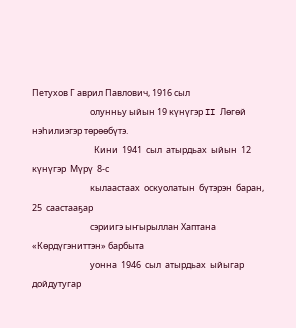Петухов Г аврил Павлович, 1916 сыл
                             олунньу ыйын 19 күнүгэр II Лөгөй нэһилиэгэр төрөөбүтэ.
                               Кини  1941  сыл  атырдьах  ыйын  12  күнүгэр  Мүрү  8-с
                             кылаастаах  оскуолатын  бүтэрэн  баран,  25  саастааҕар
                             сэриигэ ыҥырыллан Хаптана «Көрдүгэниттэн» барбыта
                             уонна  1946  сыл  атырдьах  ыйыгар дойдутугар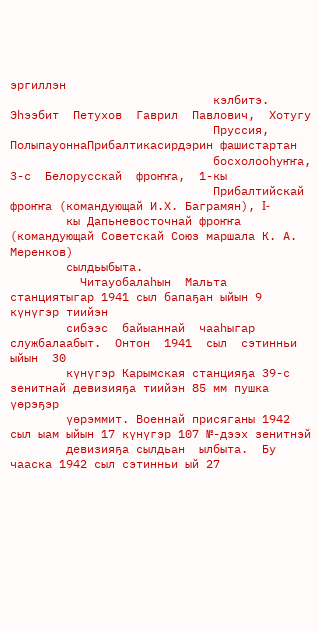эргиллэн
                             кэлбитэ.   Эһээбит  Петухов  Гаврил  Павлович,  Хотугу
                             Пруссия, ПолыпауоннаПрибалтикасирдэрин фашистартан
                             босхолооһуҥҥа,  3-с  Белорусскай  фроҥҥа,  1-кы
                             Прибалтийскай фроҥҥа (командующай И.Х. Баграмян), I-
        кы Дапьневосточнай фроҥҥа (командующай Советскай Союз маршала К. А. Меренков)
        сылдьыбыта.
          Читауобалаһын  Мальта станциятыгар 1941 сыл бапаҕан ыйын 9 күнүгэр тиийэн
        сибээс  байыаннай  чааһыгар  службалаабыт.  Онтон  1941  сыл  сэтинньи  ыйын  30
        күнүгэр Карымская станцияҕа 39-с зенитнай девизияҕа тиийэн 85 мм пушка үөрэҕэр
        үөрэммит. Военнай присяганы 1942 сыл ыам ыйын 17 күнүгэр 107 №-дээх зенитнэй
        девизияҕа сылдьан  ылбыта.  Бу чааска 1942 сыл сэтинньи ый 27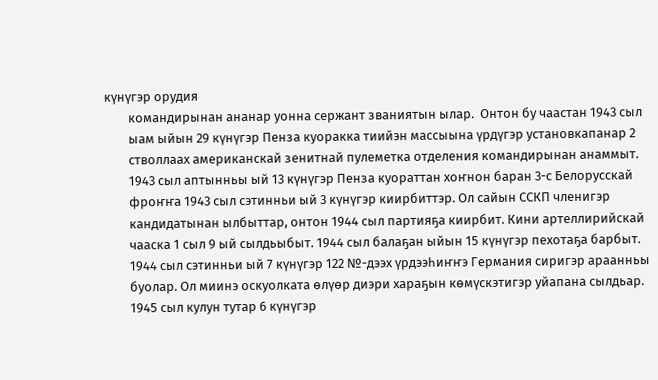күнүгэр орудия
        командирынан ананар уонна сержант званиятын ылар.  Онтон бу чаастан 1943 сыл
        ыам ыйын 29 күнүгэр Пенза куоракка тиийэн массыына үрдүгэр установкапанар 2
        стволлаах американскай зенитнай пулеметка отделения командирынан анаммыт.
        1943 сыл аптынньы ый 13 күнүгэр Пенза куораттан хоҥнон баран 3-с Белорусскай
        фроҥҥа 1943 сыл сэтинньи ый 3 күнүгэр киирбиттэр. Ол сайын ССКП членигэр
        кандидатынан ылбыттар, онтон 1944 сыл партияҕа киирбит. Кини артеллирийскай
        чааска 1 сыл 9 ый сылдьыбыт. 1944 сыл балаҕан ыйын 15 күнүгэр пехотаҕа барбыт.
        1944 сыл сэтинньи ый 7 күнүгэр 122 №-дээх үрдээһиҥҥэ Германия сиригэр араанньы
        буолар. Ол миинэ оскуолката өлүөр диэри хараҕын көмүскэтигэр уйапана сылдьар.
        1945 сыл кулун тутар 6 күнүгэр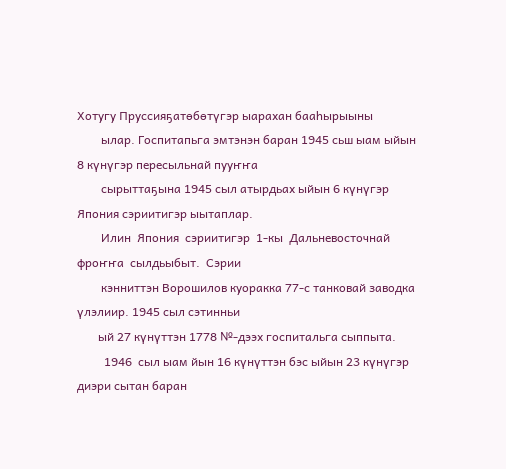Хотугу Пруссияҕатөбөтүгэр ыарахан бааһырыыны
        ылар. Госпитапьга эмтэнэн баран 1945 сьш ыам ыйын 8 күнүгэр пересыльнай пууҥҥа
        сырыттаҕына 1945 сыл атырдьах ыйын 6 күнүгэр Япония сэриитигэр ыытаплар.
        Илин  Япония  сэриитигэр  1-кы  Дальневосточнай  фроҥҥа  сылдьыбыт.  Сэрии
        кэнниттэн Ворошилов куоракка 77-с танковай заводка үлэлиир. 1945 сыл сэтинньи
       ый 27 күнүттэн 1778 №-дээх госпитальга сыппыта.
         1946  сыл ыам йын 16 күнүттэн бэс ыйын 23 күнүгэр диэри сытан баран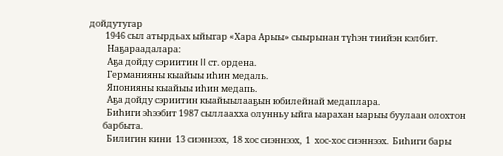дойдутугар
        1946 сыл атырдьах ыйыгар «Хара Арыы» сыырынан түһэн тиийэн кэлбит.
         Наҕараадалара:
         Аҕа дойду сэриитин II ст. ордена.
         Германияны кыайыы иһин медаль.
         Японияны кыайыы иһин медапь.
         Аҕа дойду сэриитин кыайыылааҕын юбилейнай медаплара.
         Биһиги эһээбит 1987 сыллаахха олунньу ыйга ыарахан ыарыы буулаан олохтон
       барбыта.
         Билигин кини  13 сиэннээх,  18 хос сиэннээх,  1  хос-хос сиэннээх.  Биһиги бары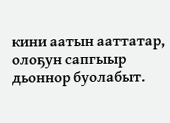кини аатын ааттатар, олоҕун сапгыыр дьоннор буолабыт.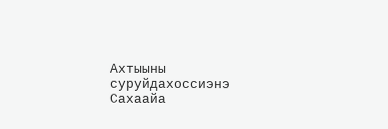Ахтыыны суруйдахоссиэнэ Сахаайа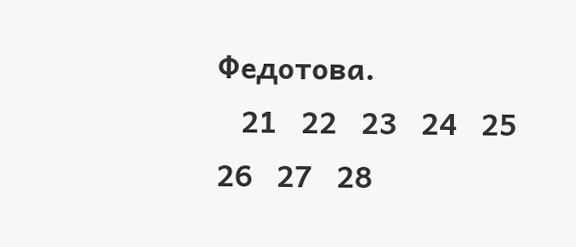Федотова.
   21   22   23   24   25   26   27   28